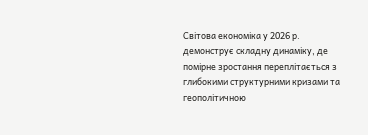Світова економіка у 2026 р. демонструє складну динаміку, де помірне зростання переплітається з глибокими структурними кризами та геополітичною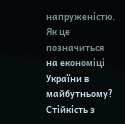напруженістю. Як це позначиться на економіці України в майбутньому? Стійкість з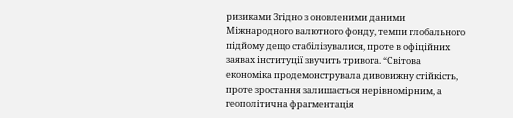ризиками Згідно з оновленими даними Міжнародного валютного фонду, темпи глобального підйому дещо стабілізувалися, проте в офіційних заявах інституції звучить тривога. “Світова економіка продемонструвала дивовижну стійкість, проте зростання залишається нерівномірним, а геополітична фрагментація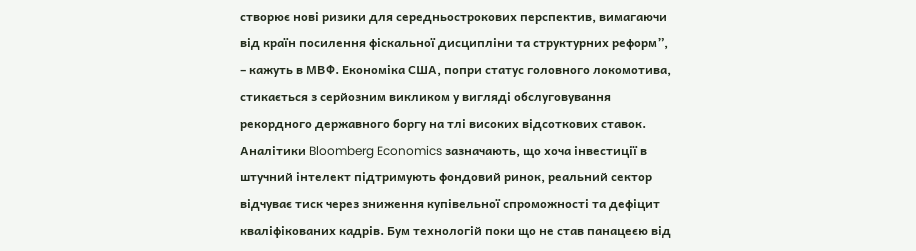створює нові ризики для середньострокових перспектив, вимагаючи від країн посилення фіскальної дисципліни та структурних реформ”, – кажуть в МВФ. Економіка США, попри статус головного локомотива, стикається з серйозним викликом у вигляді обслуговування рекордного державного боргу на тлі високих відсоткових ставок. Аналітики Bloomberg Economics зазначають, що хоча інвестиції в штучний інтелект підтримують фондовий ринок, реальний сектор відчуває тиск через зниження купівельної спроможності та дефіцит кваліфікованих кадрів. Бум технологій поки що не став панацеєю від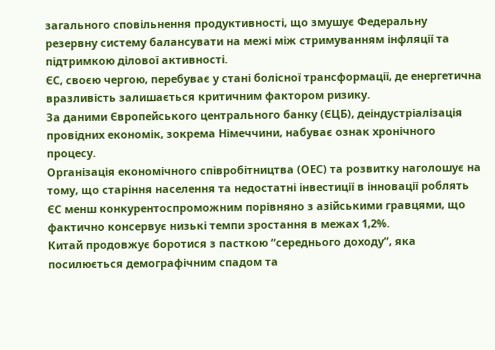загального сповільнення продуктивності, що змушує Федеральну резервну систему балансувати на межі між стримуванням інфляції та підтримкою ділової активності.
ЄС, своєю чергою, перебуває у стані болісної трансформації, де енергетична вразливість залишається критичним фактором ризику.
За даними Європейського центрального банку (ЄЦБ), деіндустріалізація провідних економік, зокрема Німеччини, набуває ознак хронічного процесу.
Організація економічного співробітництва (ОЕС) та розвитку наголошує на тому, що старіння населення та недостатні інвестиції в інновації роблять ЄС менш конкурентоспроможним порівняно з азійськими гравцями, що фактично консервує низькі темпи зростання в межах 1,2%.
Китай продовжує боротися з пасткою “середнього доходу”, яка посилюється демографічним спадом та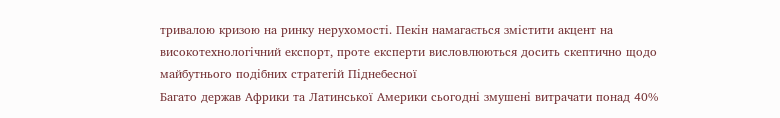тривалою кризою на ринку нерухомості. Пекін намагається змістити акцент на високотехнологічний експорт, проте експерти висловлюються досить скептично щодо майбутнього подібних стратегій Піднебесної
Багато держав Африки та Латинської Америки сьогодні змушені витрачати понад 40%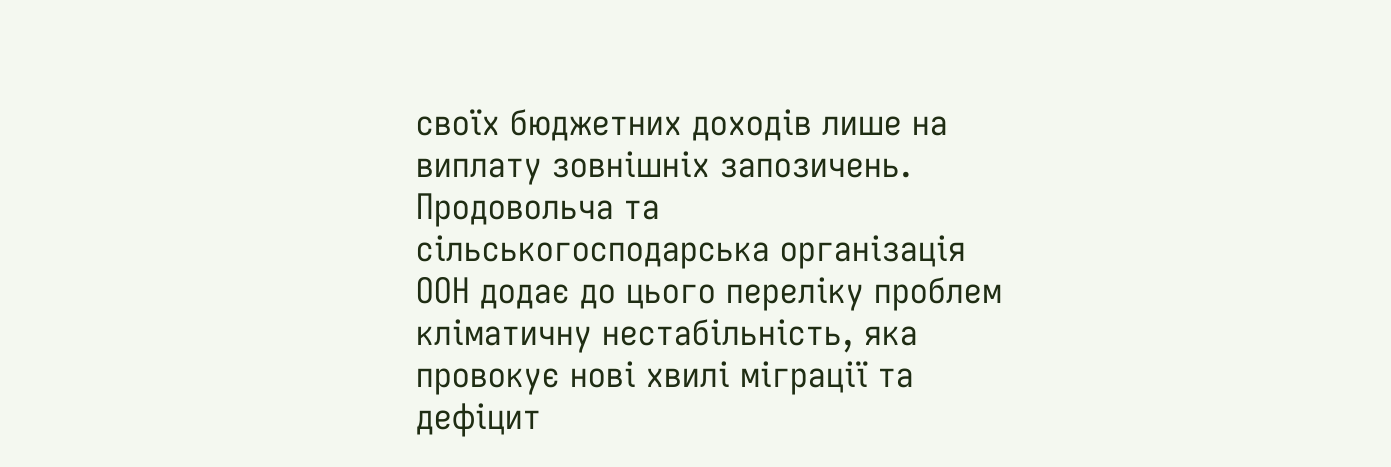своїх бюджетних доходів лише на виплату зовнішніх запозичень. Продовольча та сільськогосподарська організація ООН додає до цього переліку проблем кліматичну нестабільність, яка провокує нові хвилі міграції та дефіцит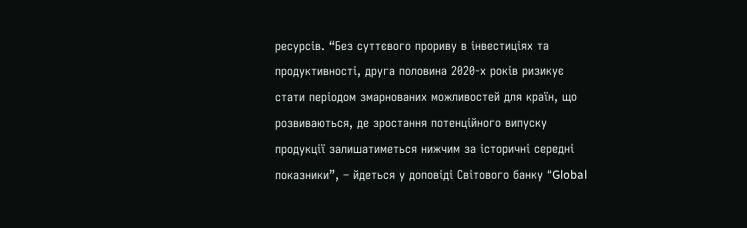ресурсів. “Без суттєвого прориву в інвестиціях та продуктивності, друга половина 2020-х років ризикує стати періодом змарнованих можливостей для країн, що розвиваються, де зростання потенційного випуску продукції залишатиметься нижчим за історичні середні показники”, – йдеться у доповіді Світового банку “Global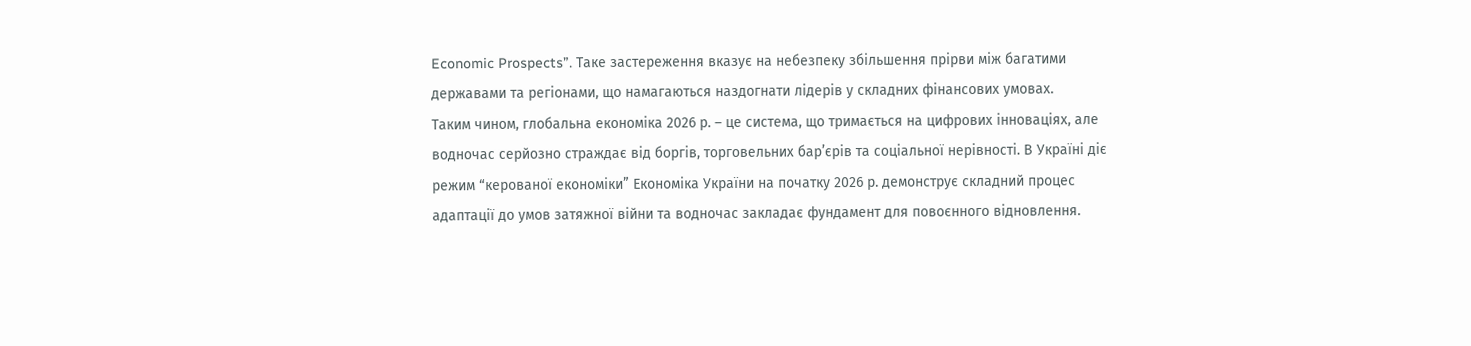Economic Prospects”. Таке застереження вказує на небезпеку збільшення прірви між багатими державами та регіонами, що намагаються наздогнати лідерів у складних фінансових умовах.
Таким чином, глобальна економіка 2026 р. – це система, що тримається на цифрових інноваціях, але водночас серйозно страждає від боргів, торговельних бар’єрів та соціальної нерівності. В Україні діє режим “керованої економіки” Економіка України на початку 2026 р. демонструє складний процес адаптації до умов затяжної війни та водночас закладає фундамент для повоєнного відновлення.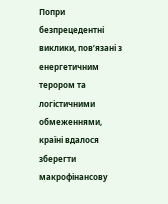Попри безпрецедентні виклики, пов’язані з енергетичним терором та логістичними обмеженнями, країні вдалося зберегти макрофінансову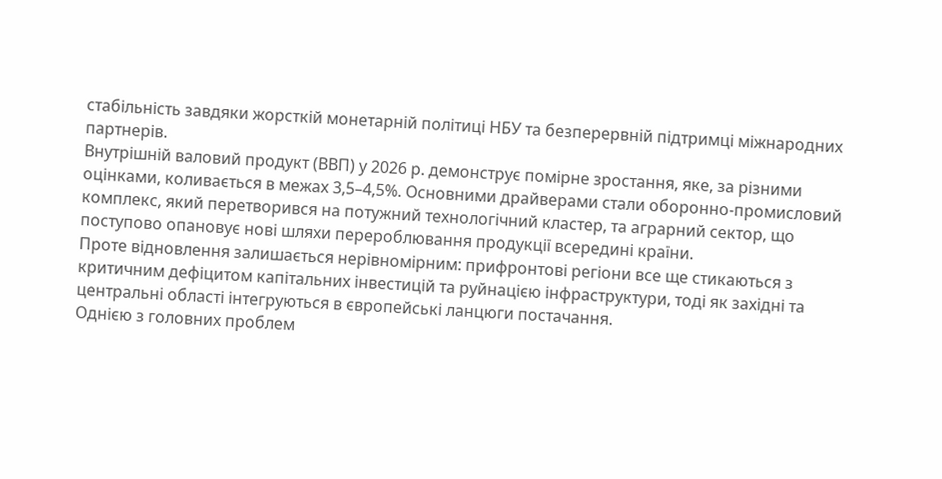стабільність завдяки жорсткій монетарній політиці НБУ та безперервній підтримці міжнародних партнерів.
Внутрішній валовий продукт (ВВП) у 2026 р. демонструє помірне зростання, яке, за різними оцінками, коливається в межах 3,5–4,5%. Основними драйверами стали оборонно-промисловий комплекс, який перетворився на потужний технологічний кластер, та аграрний сектор, що поступово опановує нові шляхи перероблювання продукції всередині країни.
Проте відновлення залишається нерівномірним: прифронтові регіони все ще стикаються з критичним дефіцитом капітальних інвестицій та руйнацією інфраструктури, тоді як західні та центральні області інтегруються в європейські ланцюги постачання.
Однією з головних проблем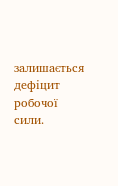залишається дефіцит робочої сили.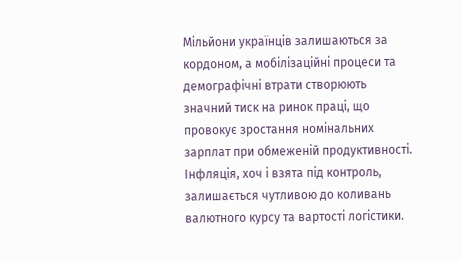Мільйони українців залишаються за кордоном, а мобілізаційні процеси та демографічні втрати створюють значний тиск на ринок праці, що провокує зростання номінальних зарплат при обмеженій продуктивності.
Інфляція, хоч і взята під контроль, залишається чутливою до коливань валютного курсу та вартості логістики.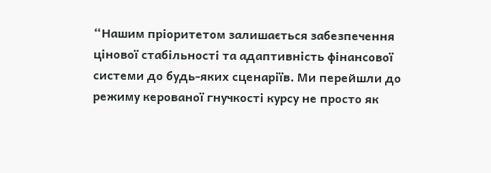“Нашим пріоритетом залишається забезпечення цінової стабільності та адаптивність фінансової системи до будь-яких сценаріїв. Ми перейшли до режиму керованої гнучкості курсу не просто як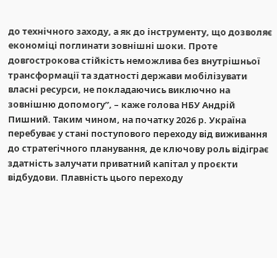до технічного заходу, а як до інструменту, що дозволяє економіці поглинати зовнішні шоки. Проте довгострокова стійкість неможлива без внутрішньої трансформації та здатності держави мобілізувати власні ресурси, не покладаючись виключно на зовнішню допомогу”, – каже голова НБУ Андрій Пишний. Таким чином, на початку 2026 р. Україна перебуває у стані поступового переходу від виживання до стратегічного планування, де ключову роль відіграє здатність залучати приватний капітал у проєкти відбудови. Плавність цього переходу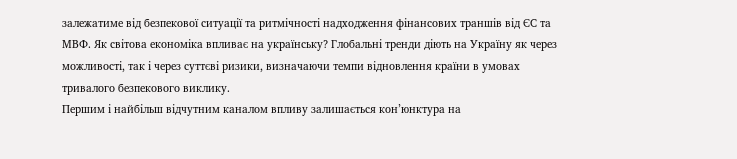залежатиме від безпекової ситуації та ритмічності надходження фінансових траншів від ЄС та МВФ. Як світова економіка впливає на українську? Глобальні тренди діють на Україну як через можливості, так і через суттєві ризики, визначаючи темпи відновлення країни в умовах тривалого безпекового виклику.
Першим і найбільш відчутним каналом впливу залишається кон’юнктура на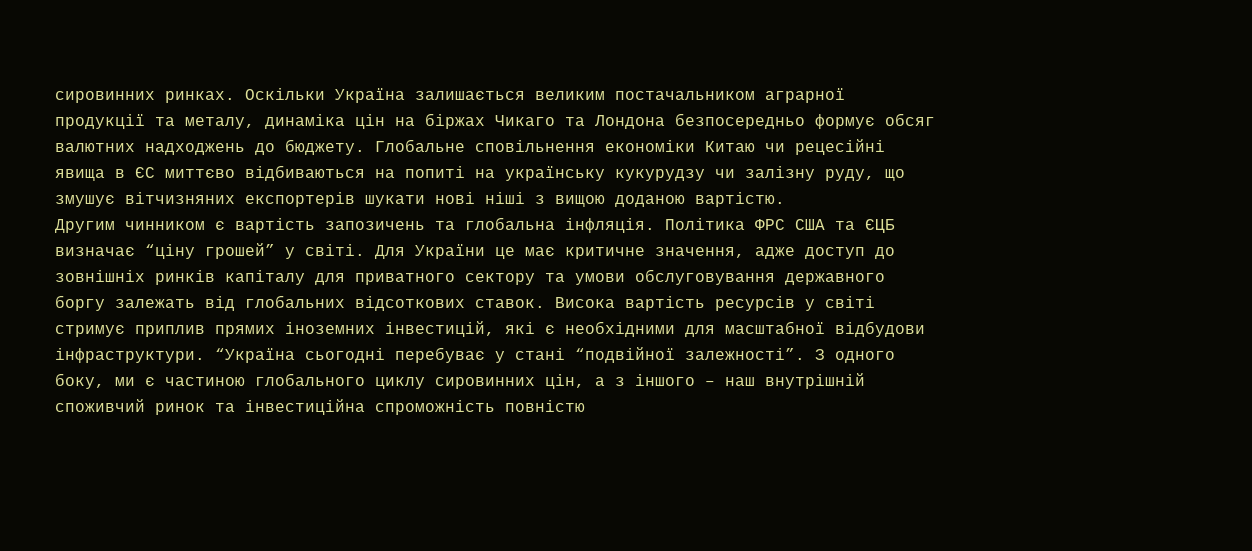сировинних ринках. Оскільки Україна залишається великим постачальником аграрної продукції та металу, динаміка цін на біржах Чикаго та Лондона безпосередньо формує обсяг валютних надходжень до бюджету. Глобальне сповільнення економіки Китаю чи рецесійні явища в ЄС миттєво відбиваються на попиті на українську кукурудзу чи залізну руду, що змушує вітчизняних експортерів шукати нові ніші з вищою доданою вартістю.
Другим чинником є вартість запозичень та глобальна інфляція. Політика ФРС США та ЄЦБ визначає “ціну грошей” у світі. Для України це має критичне значення, адже доступ до зовнішніх ринків капіталу для приватного сектору та умови обслуговування державного боргу залежать від глобальних відсоткових ставок. Висока вартість ресурсів у світі стримує приплив прямих іноземних інвестицій, які є необхідними для масштабної відбудови інфраструктури. “Україна сьогодні перебуває у стані “подвійної залежності”. З одного боку, ми є частиною глобального циклу сировинних цін, а з іншого – наш внутрішній споживчий ринок та інвестиційна спроможність повністю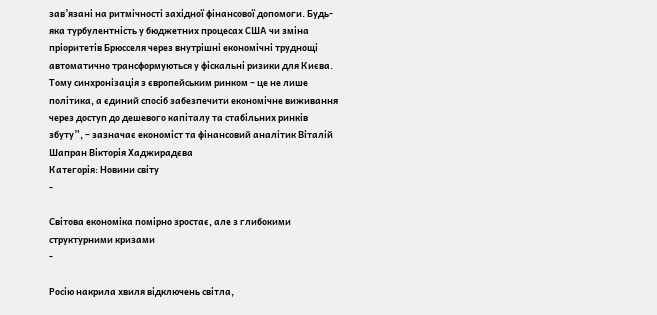зав’язані на ритмічності західної фінансової допомоги. Будь-яка турбулентність у бюджетних процесах США чи зміна пріоритетів Брюсселя через внутрішні економічні труднощі автоматично трансформуються у фіскальні ризики для Києва. Тому синхронізація з європейським ринком – це не лише політика, а єдиний спосіб забезпечити економічне виживання через доступ до дешевого капіталу та стабільних ринків збуту”, – зазначає економіст та фінансовий аналітик Віталій Шапран Вікторія Хаджирадєва
Категорія: Новини світу
-

Світова економіка помірно зростає, але з глибокими структурними кризами
-

Росію накрила хвиля відключень світла,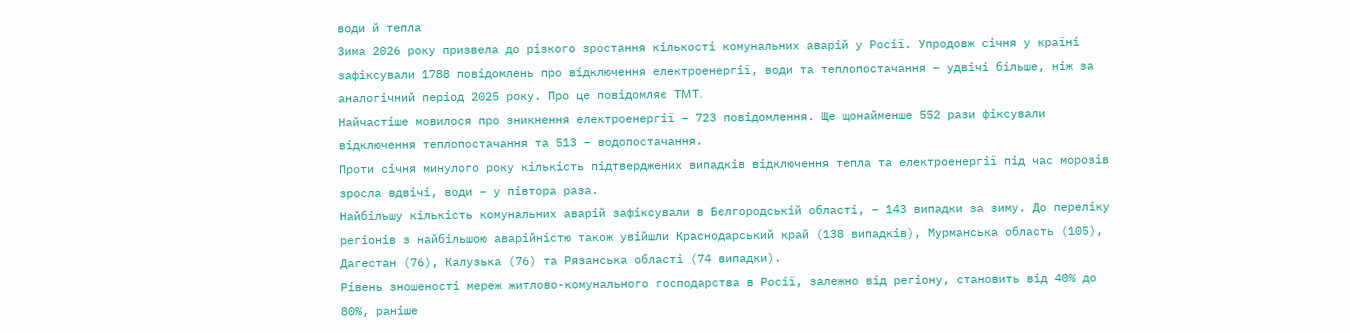води й тепла
Зима 2026 року призвела до різкого зростання кількості комунальних аварій у Росії. Упродовж січня у країні зафіксували 1788 повідомлень про відключення електроенергії, води та теплопостачання – удвічі більше, ніж за аналогічний період 2025 року. Про це повідомляє TMT.
Найчастіше мовилося про зникнення електроенергії – 723 повідомлення. Ще щонайменше 552 рази фіксували відключення теплопостачання та 513 – водопостачання.
Проти січня минулого року кількість підтверджених випадків відключення тепла та електроенергії під час морозів зросла вдвічі, води – у півтора раза.
Найбільшу кількість комунальних аварій зафіксували в Бєлгородській області, – 143 випадки за зиму. До переліку регіонів з найбільшою аварійністю також увійшли Краснодарський край (138 випадків), Мурманська область (105), Дагестан (76), Калузька (76) та Рязанська області (74 випадки).
Рівень зношеності мереж житлово-комунального господарства в Росії, залежно від регіону, становить від 40% до 80%, раніше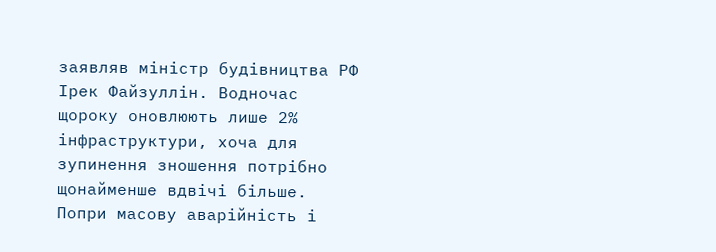заявляв міністр будівництва РФ Ірек Файзуллін. Водночас щороку оновлюють лише 2% інфраструктури, хоча для зупинення зношення потрібно щонайменше вдвічі більше.
Попри масову аварійність і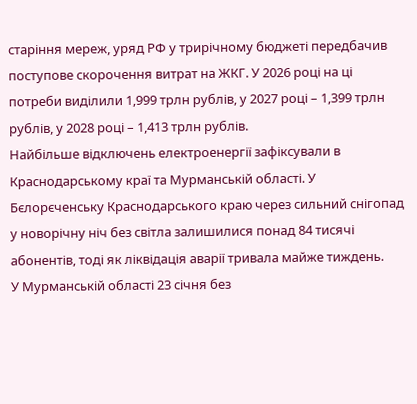старіння мереж, уряд РФ у трирічному бюджеті передбачив поступове скорочення витрат на ЖКГ. У 2026 році на ці потреби виділили 1,999 трлн рублів, у 2027 році – 1,399 трлн рублів, у 2028 році – 1,413 трлн рублів.
Найбільше відключень електроенергії зафіксували в Краснодарському краї та Мурманській області. У Бєлорєченську Краснодарського краю через сильний снігопад у новорічну ніч без світла залишилися понад 84 тисячі абонентів, тоді як ліквідація аварії тривала майже тиждень.
У Мурманській області 23 січня без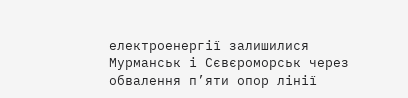електроенергії залишилися Мурманськ і Сєвєроморськ через обвалення п’яти опор лінії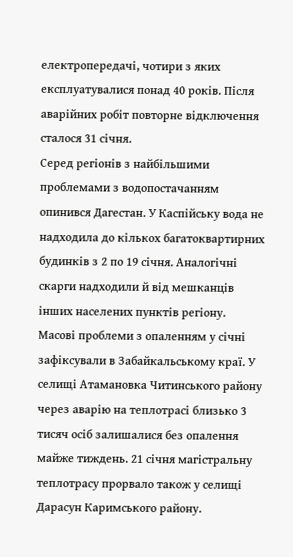електропередачі, чотири з яких експлуатувалися понад 40 років. Після аварійних робіт повторне відключення сталося 31 січня.
Серед регіонів з найбільшими проблемами з водопостачанням опинився Дагестан. У Каспійську вода не надходила до кількох багатоквартирних будинків з 2 по 19 січня. Аналогічні скарги надходили й від мешканців інших населених пунктів регіону.
Масові проблеми з опаленням у січні зафіксували в Забайкальському краї. У селищі Атамановка Читинського району через аварію на теплотрасі близько 3 тисяч осіб залишалися без опалення майже тиждень. 21 січня магістральну теплотрасу прорвало також у селищі Дарасун Каримського району.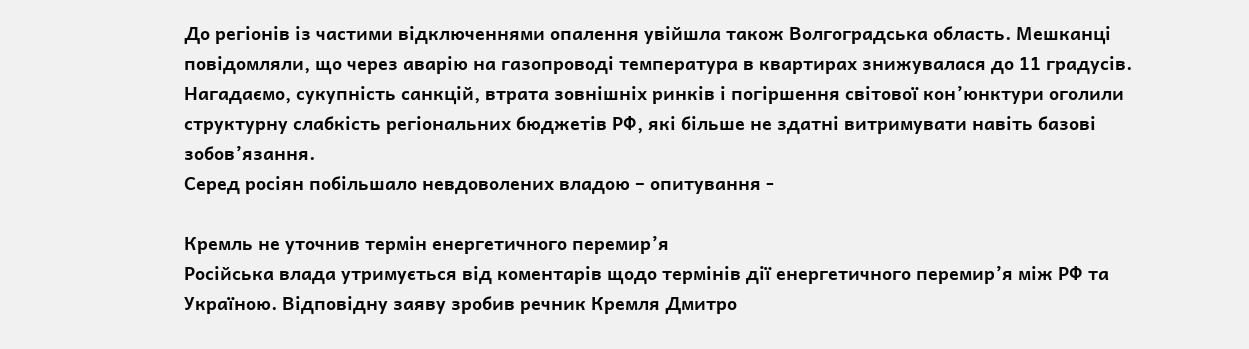До регіонів із частими відключеннями опалення увійшла також Волгоградська область. Мешканці повідомляли, що через аварію на газопроводі температура в квартирах знижувалася до 11 градусів.
Нагадаємо, сукупність санкцій, втрата зовнішніх ринків і погіршення світової кон’юнктури оголили структурну слабкість регіональних бюджетів РФ, які більше не здатні витримувати навіть базові зобов’язання.
Серед росіян побільшало невдоволених владою – опитування -

Кремль не уточнив термін енергетичного перемир’я
Російська влада утримується від коментарів щодо термінів дії енергетичного перемир’я між РФ та Україною. Відповідну заяву зробив речник Кремля Дмитро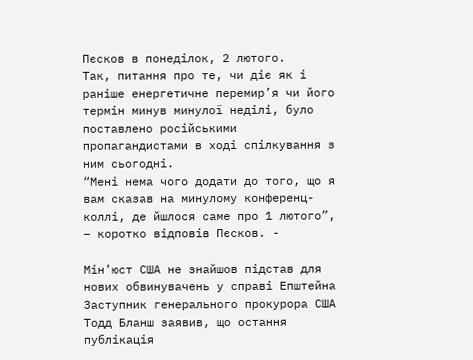Пєсков в понеділок, 2 лютого.
Так, питання про те, чи діє як і раніше енергетичне перемир’я чи його термін минув минулої неділі, було поставлено російськими пропагандистами в ході спілкування з ним сьогодні.
“Мені нема чого додати до того, що я вам сказав на минулому конференц-коллі, де йшлося саме про 1 лютого”, – коротко відповів Пєсков. -

Мін’юст США не знайшов підстав для нових обвинувачень у справі Епштейна
Заступник генерального прокурора США Тодд Бланш заявив, що остання публікація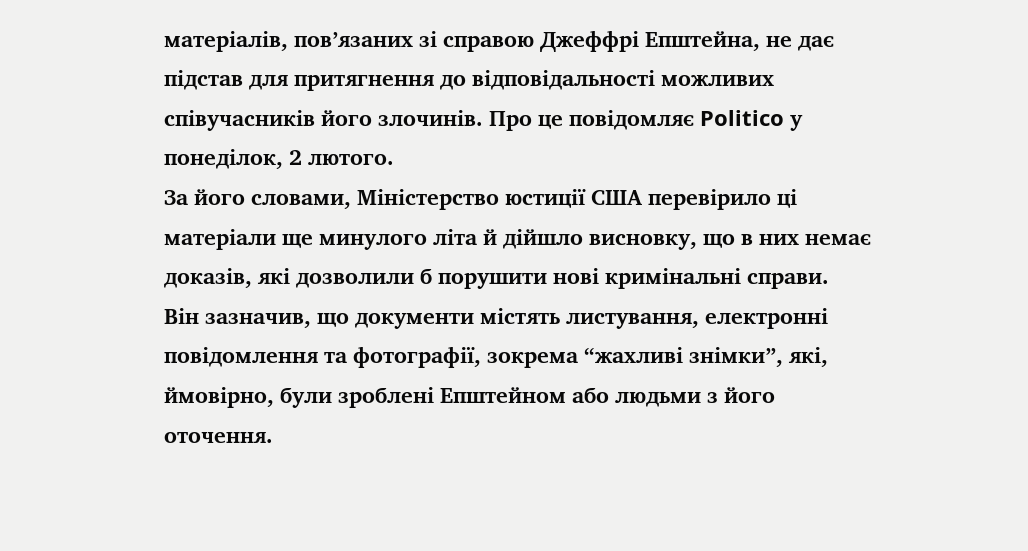матеріалів, пов’язаних зі справою Джеффрі Епштейна, не дає підстав для притягнення до відповідальності можливих співучасників його злочинів. Про це повідомляє Politico у понеділок, 2 лютого.
За його словами, Міністерство юстиції США перевірило ці матеріали ще минулого літа й дійшло висновку, що в них немає доказів, які дозволили б порушити нові кримінальні справи.
Він зазначив, що документи містять листування, електронні повідомлення та фотографії, зокрема “жахливі знімки”, які, ймовірно, були зроблені Епштейном або людьми з його оточення.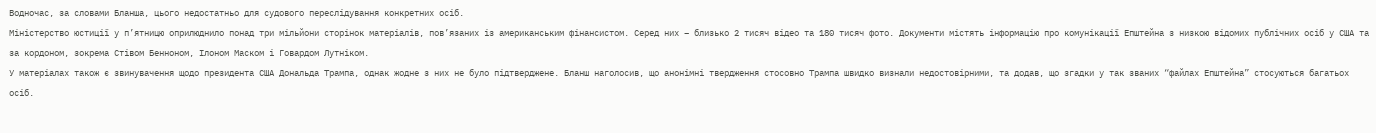Водночас, за словами Бланша, цього недостатньо для судового переслідування конкретних осіб.
Міністерство юстиції у п’ятницю оприлюднило понад три мільйони сторінок матеріалів, пов’язаних із американським фінансистом. Серед них – близько 2 тисяч відео та 180 тисяч фото. Документи містять інформацію про комунікації Епштейна з низкою відомих публічних осіб у США та за кордоном, зокрема Стівом Бенноном, Ілоном Маском і Говардом Лутніком.
У матеріалах також є звинувачення щодо президента США Дональда Трампа, однак жодне з них не було підтверджене. Бланш наголосив, що анонімні твердження стосовно Трампа швидко визнали недостовірними, та додав, що згадки у так званих “файлах Епштейна” стосуються багатьох осіб.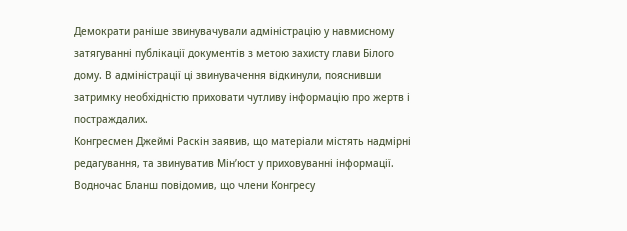Демократи раніше звинувачували адміністрацію у навмисному затягуванні публікації документів з метою захисту глави Білого дому. В адміністрації ці звинувачення відкинули, пояснивши затримку необхідністю приховати чутливу інформацію про жертв і постраждалих.
Конгресмен Джеймі Раскін заявив, що матеріали містять надмірні редагування, та звинуватив Мін’юст у приховуванні інформації. Водночас Бланш повідомив, що члени Конгресу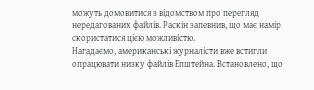можуть домовитися з відомством про перегляд нередагованих файлів. Раскін запевнив, що має намір скористатися цією можливістю.
Нагадаємо, американські журналісти вже встигли опрацювати низку файлів Епштейна. Встановлено, що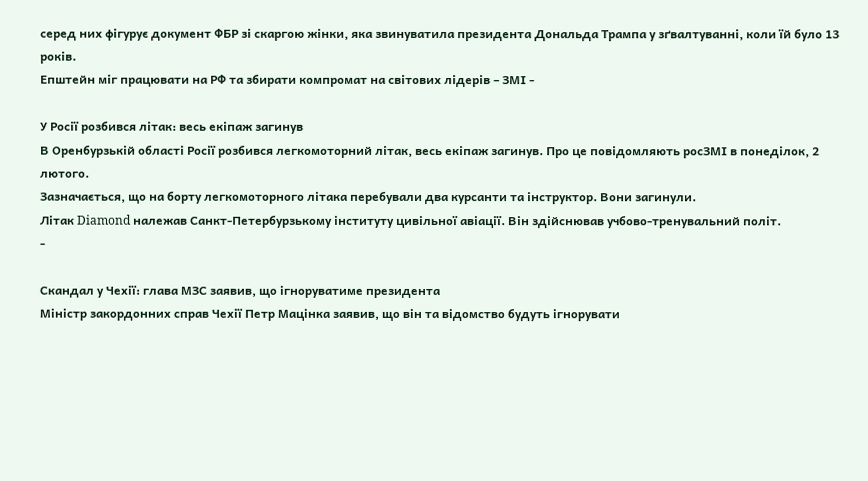серед них фігурує документ ФБР зі скаргою жінки, яка звинуватила президента Дональда Трампа у зґвалтуванні, коли їй було 13 років.
Епштейн міг працювати на РФ та збирати компромат на світових лідерів – ЗМІ -

У Росії розбився літак: весь екіпаж загинув
В Оренбурзькій області Росії розбився легкомоторний літак, весь екіпаж загинув. Про це повідомляють росЗМІ в понеділок, 2 лютого.
Зазначається, що на борту легкомоторного літака перебували два курсанти та інструктор. Вони загинули.
Літак Diamond належав Санкт-Петербурзькому інституту цивільної авіації. Він здійснював учбово-тренувальний політ.
-

Скандал у Чехії: глава МЗС заявив, що ігноруватиме президента
Міністр закордонних справ Чехії Петр Мацінка заявив, що він та відомство будуть ігнорувати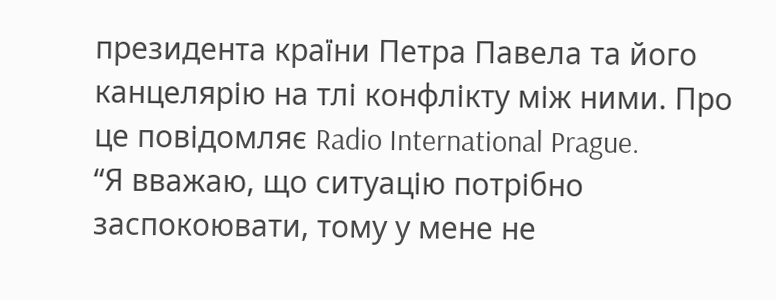президента країни Петра Павела та його канцелярію на тлі конфлікту між ними. Про це повідомляє Radio International Prague.
“Я вважаю, що ситуацію потрібно заспокоювати, тому у мене не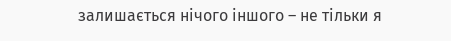залишається нічого іншого – не тільки я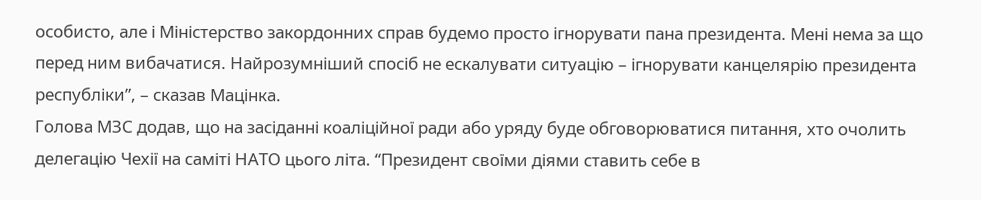особисто, але і Міністерство закордонних справ будемо просто ігнорувати пана президента. Мені нема за що перед ним вибачатися. Найрозумніший спосіб не ескалувати ситуацію – ігнорувати канцелярію президента республіки”, – сказав Мацінка.
Голова МЗС додав, що на засіданні коаліційної ради або уряду буде обговорюватися питання, хто очолить делегацію Чехії на саміті НАТО цього літа. “Президент своїми діями ставить себе в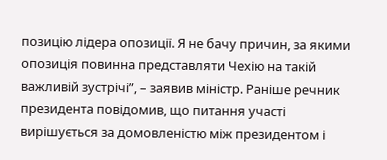позицію лідера опозиції. Я не бачу причин, за якими опозиція повинна представляти Чехію на такій важливій зустрічі”, – заявив міністр. Раніше речник президента повідомив, що питання участі вирішується за домовленістю між президентом і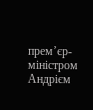прем’єр-міністром Андрієм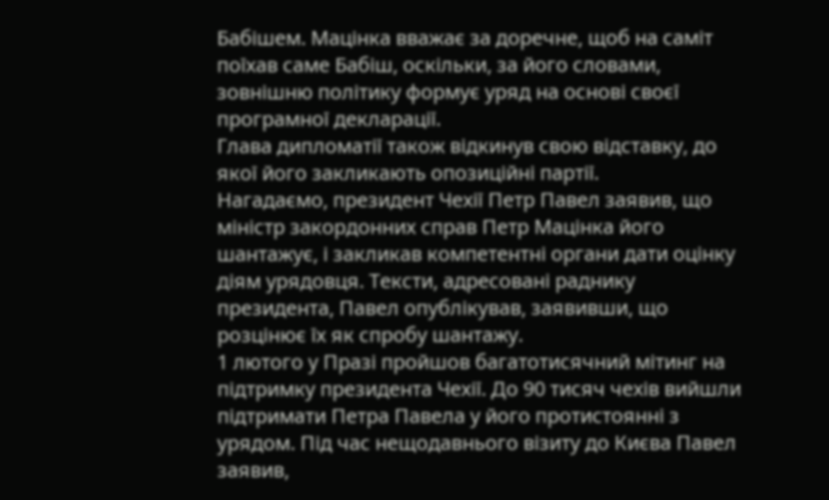Бабішем. Мацінка вважає за доречне, щоб на саміт поїхав саме Бабіш, оскільки, за його словами, зовнішню політику формує уряд на основі своєї програмної декларації.
Глава дипломатії також відкинув свою відставку, до якої його закликають опозиційні партії.
Нагадаємо, президент Чехії Петр Павел заявив, що міністр закордонних справ Петр Мацінка його шантажує, і закликав компетентні органи дати оцінку діям урядовця. Тексти, адресовані раднику президента, Павел опублікував, заявивши, що розцінює їх як спробу шантажу.
1 лютого у Празі пройшов багатотисячний мітинг на підтримку президента Чехії. До 90 тисяч чехів вийшли підтримати Петра Павела у його протистоянні з урядом. Під час нещодавнього візиту до Києва Павел заявив,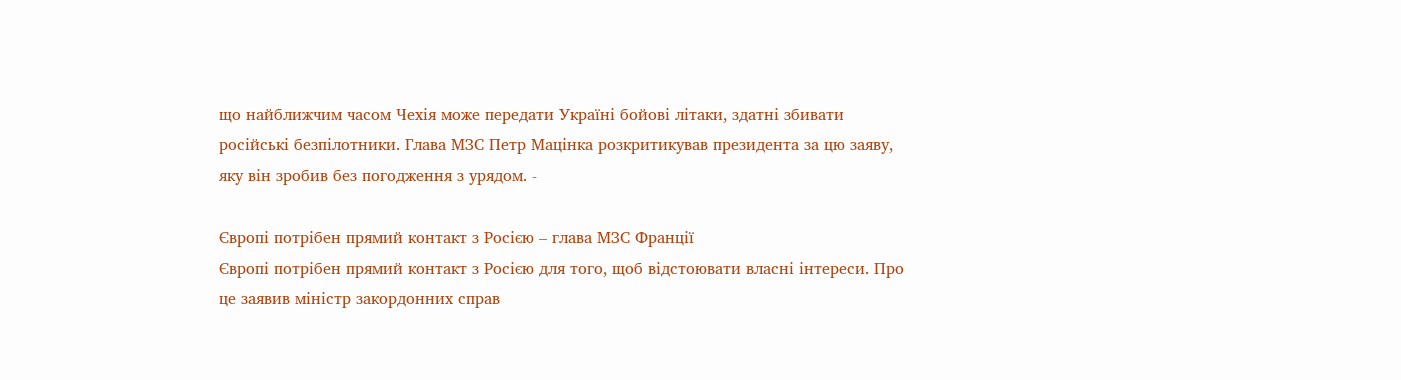що найближчим часом Чехія може передати Україні бойові літаки, здатні збивати російські безпілотники. Глава МЗС Петр Мацінка розкритикував президента за цю заяву, яку він зробив без погодження з урядом. -

Європі потрібен прямий контакт з Росією – глава МЗС Франції
Європі потрібен прямий контакт з Росією для того, щоб відстоювати власні інтереси. Про це заявив міністр закордонних справ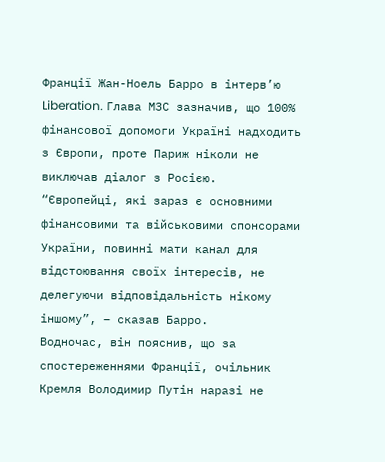Франції Жан-Ноель Барро в інтерв’ю Liberation. Глава МЗС зазначив, що 100% фінансової допомоги Україні надходить з Європи, проте Париж ніколи не виключав діалог з Росією.
“Європейці, які зараз є основними фінансовими та військовими спонсорами України, повинні мати канал для відстоювання своїх інтересів, не делегуючи відповідальність нікому іншому”, – сказав Барро.
Водночас, він пояснив, що за спостереженнями Франції, очільник Кремля Володимир Путін наразі не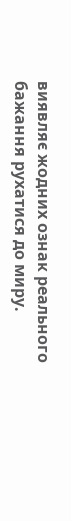виявляє жодних ознак реального бажання рухатися до миру.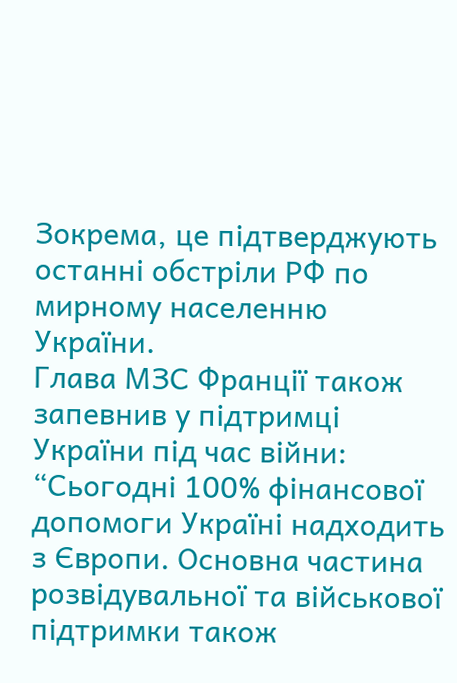Зокрема, це підтверджують останні обстріли РФ по мирному населенню України.
Глава МЗС Франції також запевнив у підтримці України під час війни: “Сьогодні 100% фінансової допомоги Україні надходить з Європи. Основна частина розвідувальної та військової підтримки також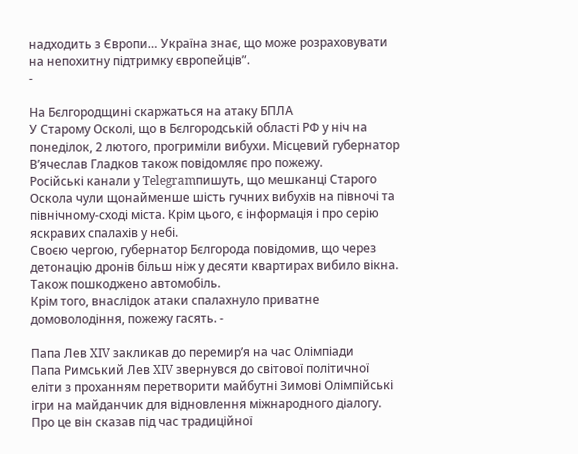надходить з Європи… Україна знає, що може розраховувати на непохитну підтримку європейців”.
-

На Бєлгородщині скаржаться на атаку БПЛА
У Старому Осколі, що в Бєлгородській області РФ у ніч на понеділок, 2 лютого, прогриміли вибухи. Місцевий губернатор В’ячеслав Гладков також повідомляє про пожежу.
Російські канали у Telegramпишуть, що мешканці Старого Оскола чули щонайменше шість гучних вибухів на півночі та північному-сході міста. Крім цього, є інформація і про серію яскравих спалахів у небі.
Своєю чергою, губернатор Бєлгорода повідомив, що через детонацію дронів більш ніж у десяти квартирах вибило вікна. Також пошкоджено автомобіль.
Крім того, внаслідок атаки спалахнуло приватне домоволодіння, пожежу гасять. -

Папа Лев XIV закликав до перемир’я на час Олімпіади
Папа Римський Лев XIV звернувся до світової політичної еліти з проханням перетворити майбутні Зимові Олімпійські ігри на майданчик для відновлення міжнародного діалогу. Про це він сказав під час традиційної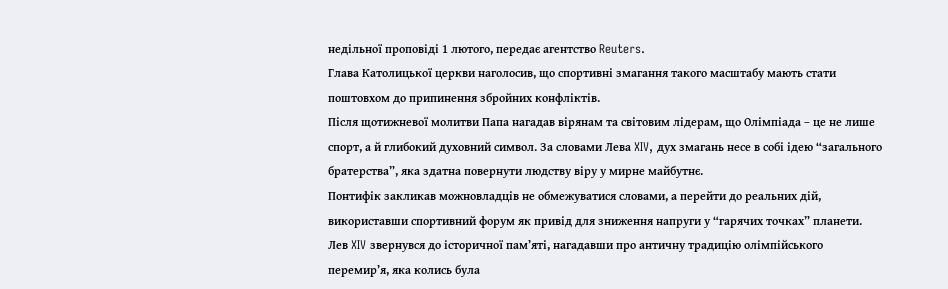недільної проповіді 1 лютого, передає агентство Reuters.
Глава Католицької церкви наголосив, що спортивні змагання такого масштабу мають стати поштовхом до припинення збройних конфліктів.
Після щотижневої молитви Папа нагадав вірянам та світовим лідерам, що Олімпіада – це не лише спорт, а й глибокий духовний символ. За словами Лева XIV, дух змагань несе в собі ідею “загального братерства”, яка здатна повернути людству віру у мирне майбутнє.
Понтифік закликав можновладців не обмежуватися словами, а перейти до реальних дій, використавши спортивний форум як привід для зниження напруги у “гарячих точках” планети.
Лев XIV звернувся до історичної пам’яті, нагадавши про античну традицію олімпійського перемир’я, яка колись була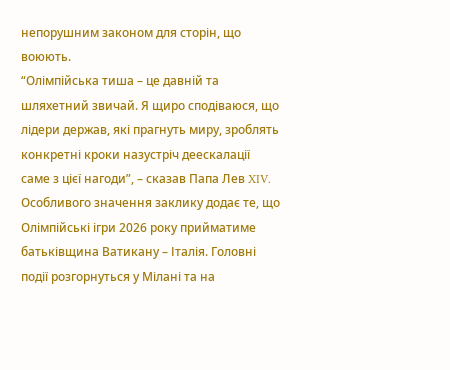непорушним законом для сторін, що воюють.
“Олімпійська тиша – це давній та шляхетний звичай. Я щиро сподіваюся, що лідери держав, які прагнуть миру, зроблять конкретні кроки назустріч деескалації саме з цієї нагоди”, – сказав Папа Лев XIV.
Особливого значення заклику додає те, що Олімпійські ігри 2026 року прийматиме батьківщина Ватикану – Італія. Головні події розгорнуться у Мілані та на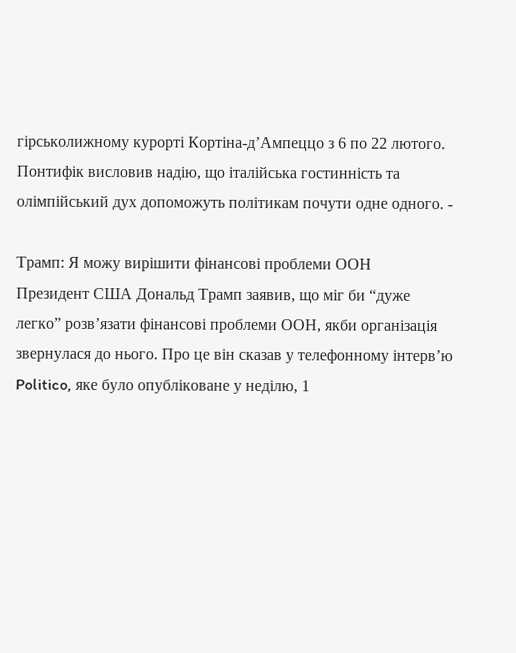гірськолижному курорті Кортіна-д’Ампеццо з 6 по 22 лютого. Понтифік висловив надію, що італійська гостинність та олімпійський дух допоможуть політикам почути одне одного. -

Трамп: Я можу вирішити фінансові проблеми ООН
Президент США Дональд Трамп заявив, що міг би “дуже легко” розв’язати фінансові проблеми ООН, якби організація звернулася до нього. Про це він сказав у телефонному інтерв’ю Politico, яке було опубліковане у неділю, 1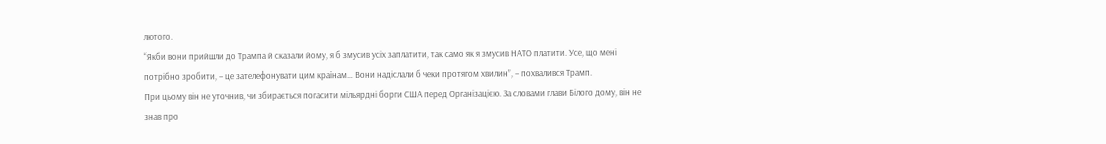лютого.
“Якби вони прийшли до Трампа й сказали йому, я б змусив усіх заплатити, так само як я змусив НАТО платити. Усе, що мені потрібно зробити, – це зателефонувати цим країнам… Вони надіслали б чеки протягом хвилин”, – похвалився Трамп.
При цьому він не уточнив, чи збирається погасити мільярдні борги США перед Організацією. За словами глави Білого дому, він не знав про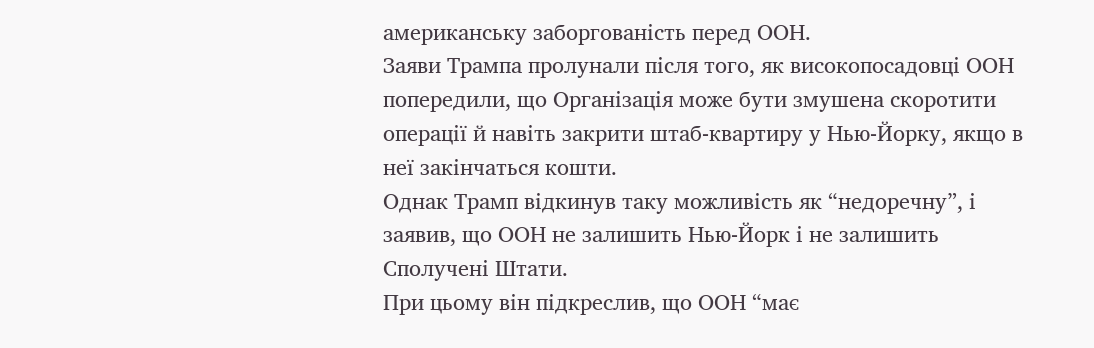американську заборгованість перед ООН.
Заяви Трампа пролунали після того, як високопосадовці ООН попередили, що Організація може бути змушена скоротити операції й навіть закрити штаб-квартиру у Нью-Йорку, якщо в неї закінчаться кошти.
Однак Трамп відкинув таку можливість як “недоречну”, і заявив, що ООН не залишить Нью-Йорк і не залишить Сполучені Штати.
При цьому він підкреслив, що ООН “має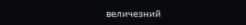величезний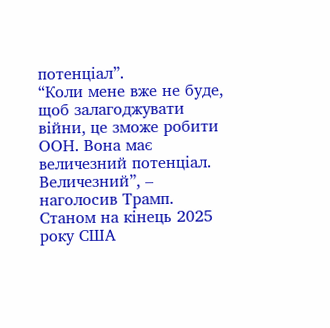потенціал”.
“Коли мене вже не буде, щоб залагоджувати війни, це зможе робити ООН. Вона має величезний потенціал. Величезний”, – наголосив Трамп.
Станом на кінець 2025 року США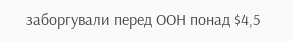заборгували перед ООН понад $4,5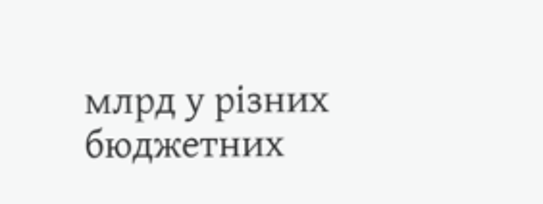млрд у різних бюджетних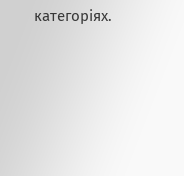категоріях.